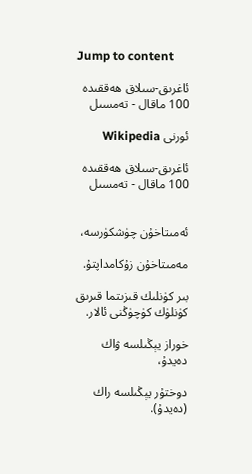Jump to content

ئاغرىق-سىلاق ھەققىدە 100 ماقال - تەمسىل

ئورنى Wikipedia

ئاغرىق-سىلاق ھەققىدە 100 ماقال - تەمسىل


ئەمىتاخۇن چۈشكۈرسە،

مەمىتاخۇن زۇكامداپتۇ.

بىر كۈنلىك قىزىتما قىرىق كۈنلۈك كۈچۈڭنى ئالار.

خوراز يېڭىلسە ۋاك دەيدۇ،

دوختۇر يېڭىلسە راك (دەيدۇ).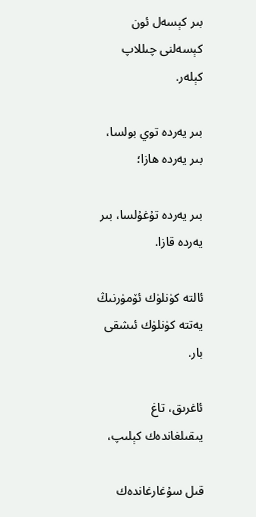بىر كېسەل ئون كېسەلنى چىللاپ كېلەر.

بىر يەردە توي بولسا، بىر يەردە ھازا؛

بىر يەردە تۇغۇلسا، بىر يەردە قازا.

ئالتە كۈنلۈك ئۆمۈرنىڭ يەتتە كۈنلۈك ئىشقى بار.

ئاغرىق، تاغ يىقىلغاندەك كېلىپ،

قىل سۇغارغاندەك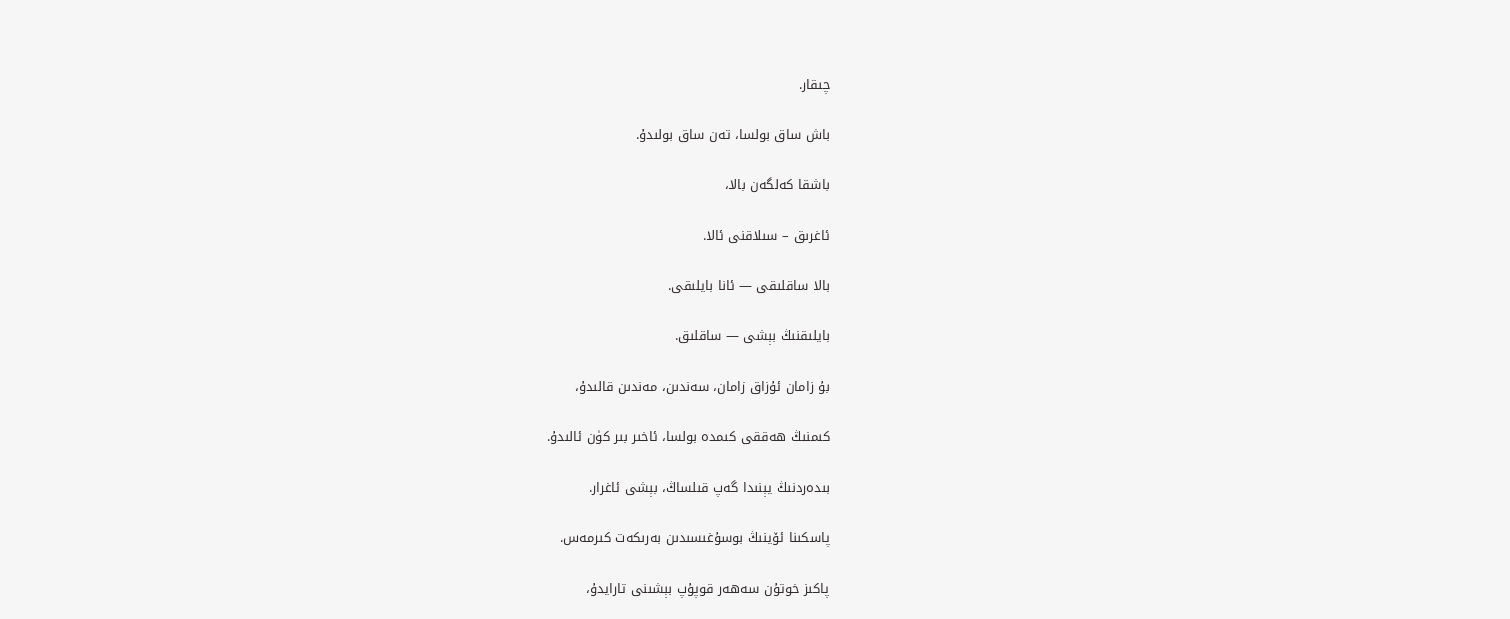چىقار.

باش ساق بولسا، تەن ساق بولىدۇ.

باشقا كەلگەن بالا،

ئاغرىق – سىلاقنى ئالا.

بالا ساقلىقى — ئانا بايلىقى.

بايلىقنىڭ بېشى — ساقلىق.

بۇ زامان ئۇزاق زامان، سەندىن، مەندىن قالىدۇ،

كىمنىڭ ھەققى كىمدە بولسا، ئاخىر بىر كۈن ئالىدۇ.

بىدەردنىڭ يېنىدا گەپ قىلساڭ، بېشى ئاغرار.

پاسكىنا ئۆينىڭ بوسۇغىسىدىن بەرىكەت كىرمەس.

پاكىز خوتۇن سەھەر قوپۇپ بېشىنى تارايدۇ،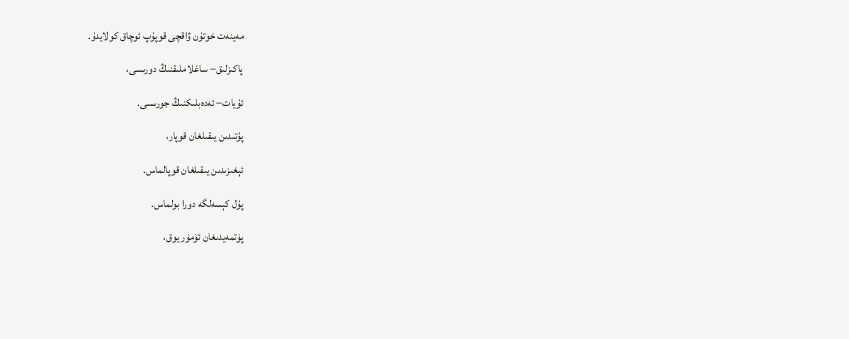مەينەت خوتۇن ۋاقچى قوپۇپ ئوچاق كولايدۇ.

پاكىزلىق− ساغلاملىقنىڭ دورىسى،

ئۇيات− ئەدەبلىكنىڭ جورىسى.

پۇتىدىن يىقىلغان قوپار،

ئېغىزىدىن يىقىلغان قوپالماس.

پۇل كېسەلگە دورا بولماس.

پۈتمەيدىغان ئۆمۈر يوق،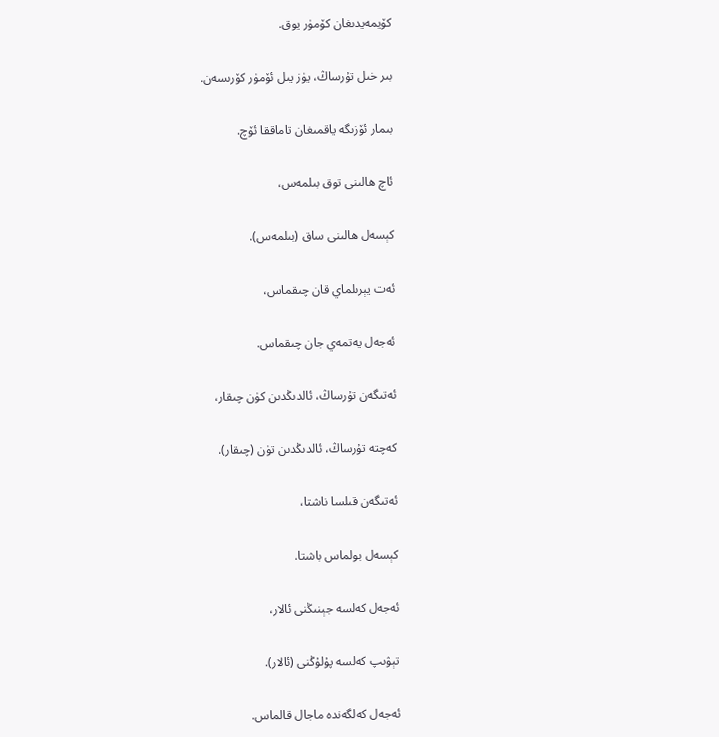كۆيمەيدىغان كۆمۈر يوق.

بىر خىل تۇرساڭ، يۈز يىل ئۆمۈر كۆرىسەن.

بىمار ئۆزىگە ياقمىغان تاماققا ئۆچ.

ئاچ ھالىنى توق بىلمەس،

كېسەل ھالىنى ساق (بىلمەس).

ئەت يېرىلماي قان چىقماس،

ئەجەل يەتمەي جان چىقماس.

ئەتىگەن تۇرساڭ، ئالدىڭدىن كۈن چىقار،

كەچتە تۇرساڭ، ئالدىڭدىن تۈن (چىقار).

ئەتىگەن قىلسا ناشتا،

كېسەل بولماس باشتا.

ئەجەل كەلسە جېنىڭنى ئالار،

تېۋىپ كەلسە پۇلۇڭنى (ئالار).

ئەجەل كەلگەندە ماجال قالماس.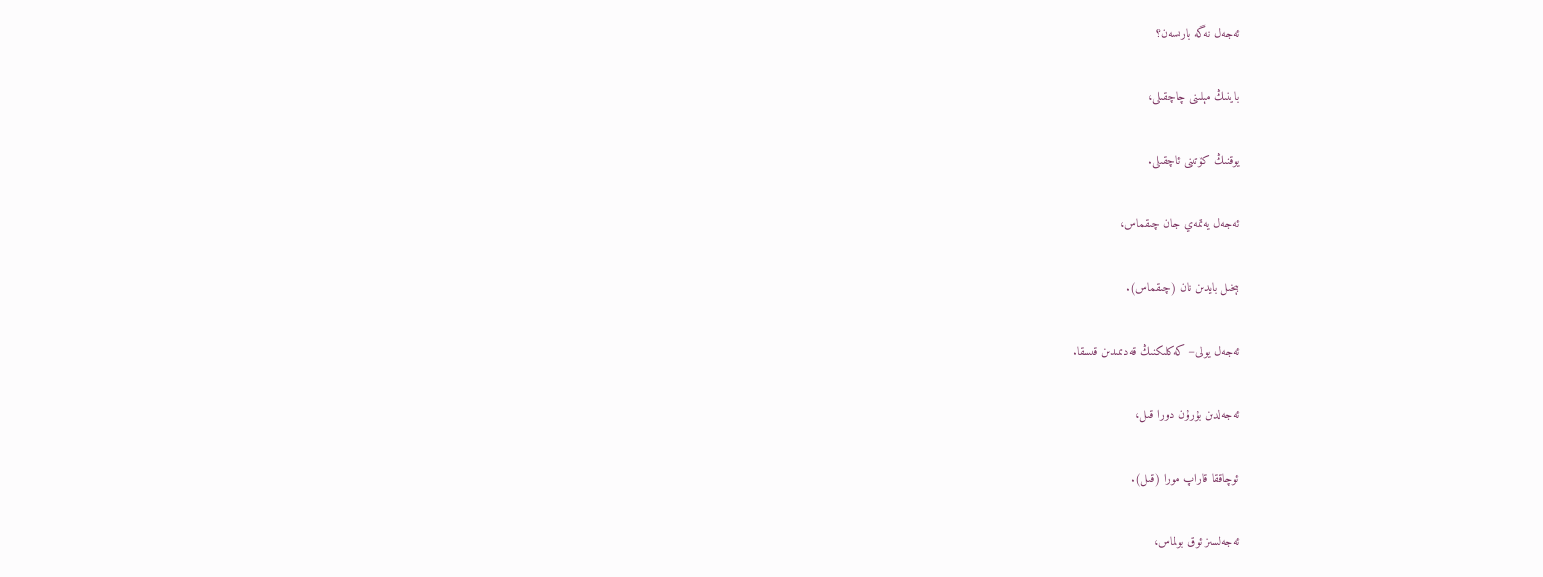ئەجەل نەگە بارىسەن؟

باينىڭ مېلىنى چاچقىلى،

يوقنىڭ كۆتىنى ئاچقىلى.

ئەجەل يەتمەي جان چىقماس،

بېخىل بايدىن نان (چىقماس).

ئەجەل يولى− كەكلىكنىڭ قەدىمىدىن قىسقا.

ئەجەلدىن بۇرۇن دورا قىل،

ئوچاققا قاراپ مورا (قىل).

ئەجەلسىز ئوق بولماس،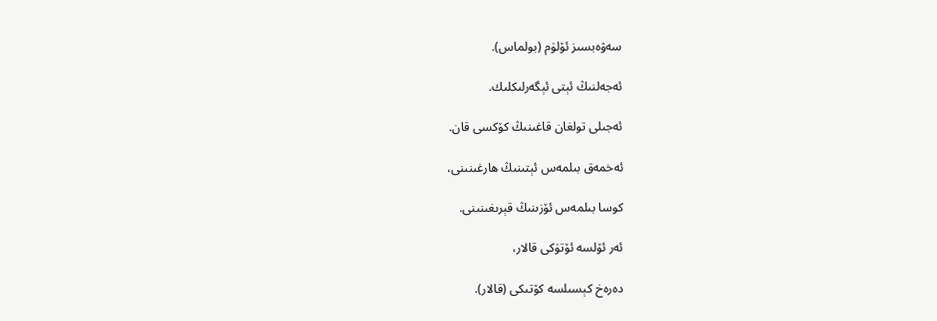سەۋەبسىز ئۆلۈم (بولماس).

ئەجەلنىڭ ئېتى ئېگەرلىكلىك.

ئەجىلى تولغان قاغىنىڭ كۆكسى قان.

ئەخمەق بىلمەس ئېتىنىڭ ھارغىنىنى،

كوسا بىلمەس ئۆزىنىڭ قېرىغىنىنى.

ئەر ئۆلسە ئۆتۈكى قالار،

دەرەخ كېسىلسە كۆتىكى (قالار).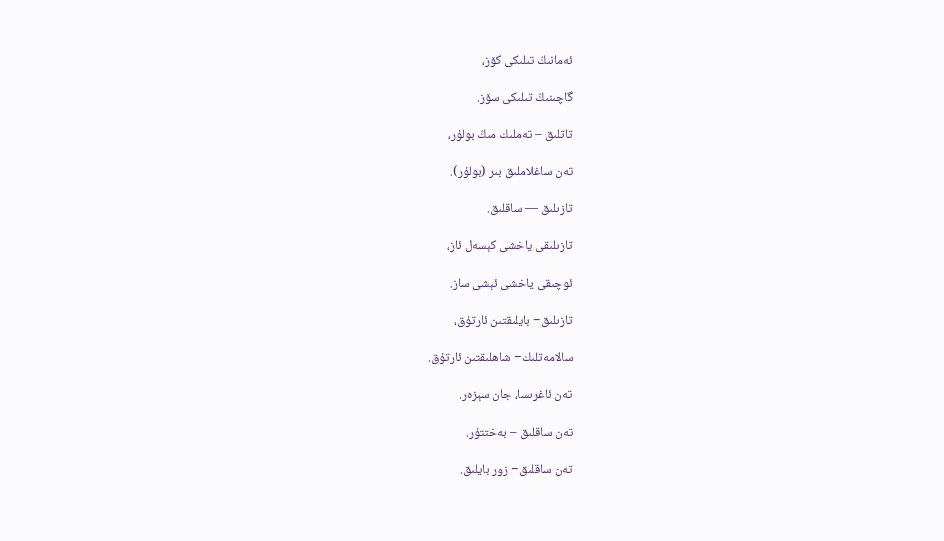ئەمانىڭ تىلىكى كۆز،

گاچىنىڭ تىلىكى سۆز.

تاتلىق – تەملىك مىڭ بولۇر،

تەن ساغلاملىق بىر (بولۇر).

تازىلىق — ساقلىق.

تازىلىقى ياخشى كېسەل ئاز،

ئوچىقى ياخشى ئېشى ساز.

تازىلىق− بايلىقتىن ئارتۇق،

سالامەتلىك− شاھلىقتىن ئارتۇق.

تەن ئاغرىسا، جان سېزەر.

تەن ساقلىق – بەختتۇر.

تەن ساقلىق− زور بايلىق.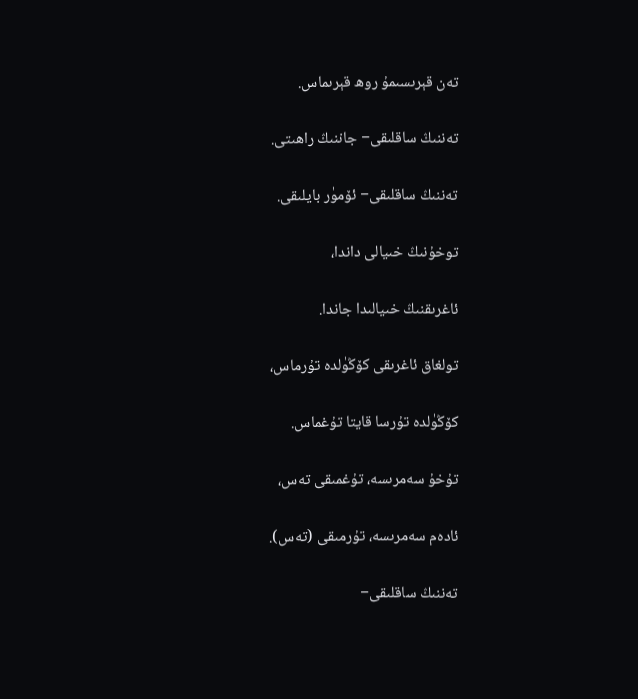تەن قېرىسىمۇ روھ قېرىماس.

تەننىڭ ساقلىقى− جاننىڭ راھىتى.

تەننىڭ ساقلىقى− ئۆمۈر بايلىقى.

توخۇنىڭ خىيالى داندا،

ئاغرىقنىڭ خىيالىدا جاندا.

تولغاق ئاغرىقى كۆڭۈلدە تۇرماس،

كۆڭۈلدە تۇرسا قايتا تۇغماس.

تۇخۇ سەمرىسە، تۇغمىقى تەس،

ئادەم سەمرىسە، تۇرمىقى (تەس).

تەننىڭ ساقلىقى−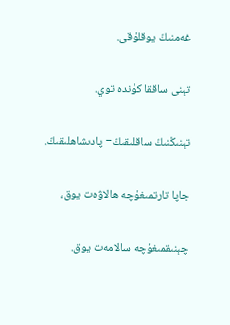غەمنىڭ يوقلۇقى.

تېنى ساققا كۈندە توي.

تېنىڭنىڭ ساقلىقىڭ− پادىشاھلىقىڭ.

جاپا تارتمىغۇچە ھالاۋەت يوق،

چېنىقمىغۇچە سالامەت يوق.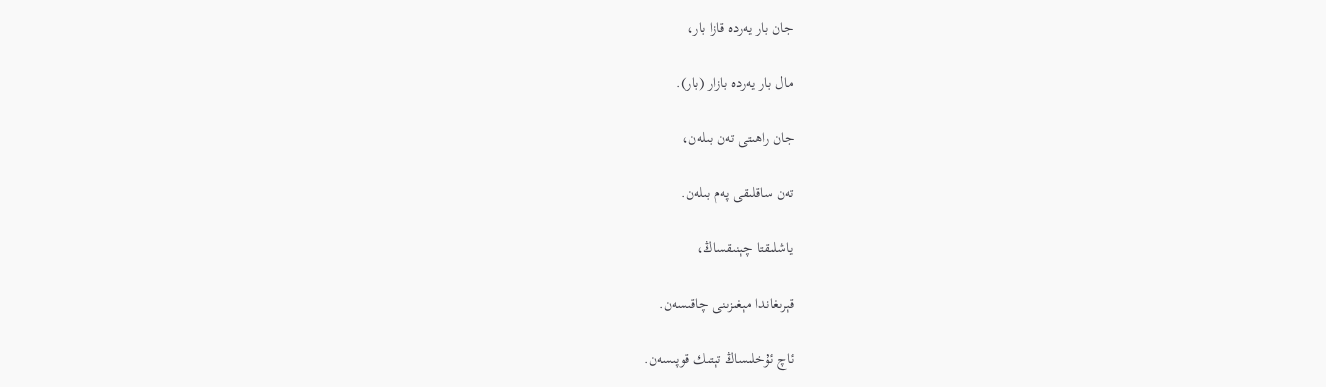جان بار يەردە قازا بار،

مال بار يەردە بازار (بار).

جان راھىتى تەن بىلەن،

تەن ساقلىقى پەم بىلەن.

ياشلىقتا چېنىقساڭ،

قېرىغاندا مېغىزىنى چاقىسەن.

ئاچ ئۇخلىساڭ تېتىك قوپىسەن.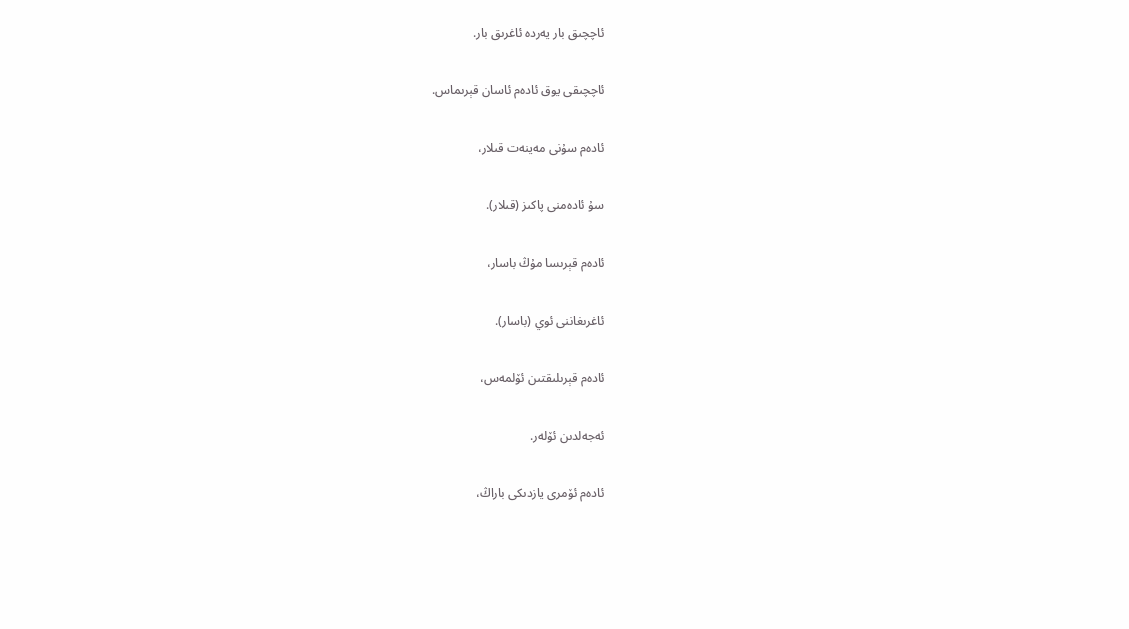ئاچچىق بار يەردە ئاغرىق بار.

ئاچچىقى يوق ئادەم ئاسان قېرىماس.

ئادەم سۇنى مەينەت قىلار،

سۇ ئادەمنى پاكىز (قىلار).

ئادەم قېرىسا مۇڭ باسار،

ئاغرىغاننى ئوي (باسار).

ئادەم قېرىلىقتىن ئۆلمەس،

ئەجەلدىن ئۆلەر.

ئادەم ئۆمرى يازدىكى باراڭ،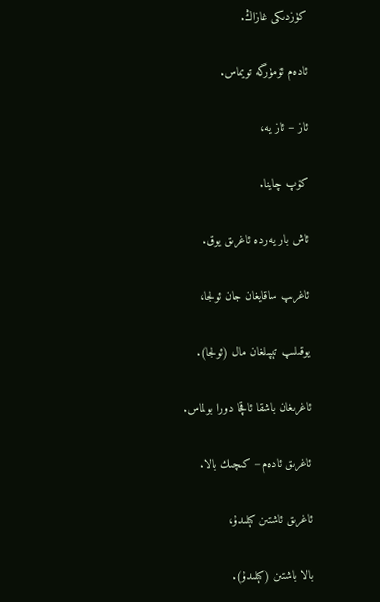كۈزدىكى غازاڭ.

ئادەم ئۆمۈرگە تويماس.

ئاز – ئاز يە،

كۆپ چاينا.

ئاش بار يەردە ئاغرىق يوق.

ئاغرىپ ساقايغان جان ئولجا،

يوقىلىپ تېپىلغان مال (ئولجا).

ئاغرىغان باشقا ئاقچا دورا بولماس.

ئاغرىق ئادەم− كىچىك بالا.

ئاغرىق ئاشتىن كېلىدۇ،

بالا باشتىن (كېلىدۇ).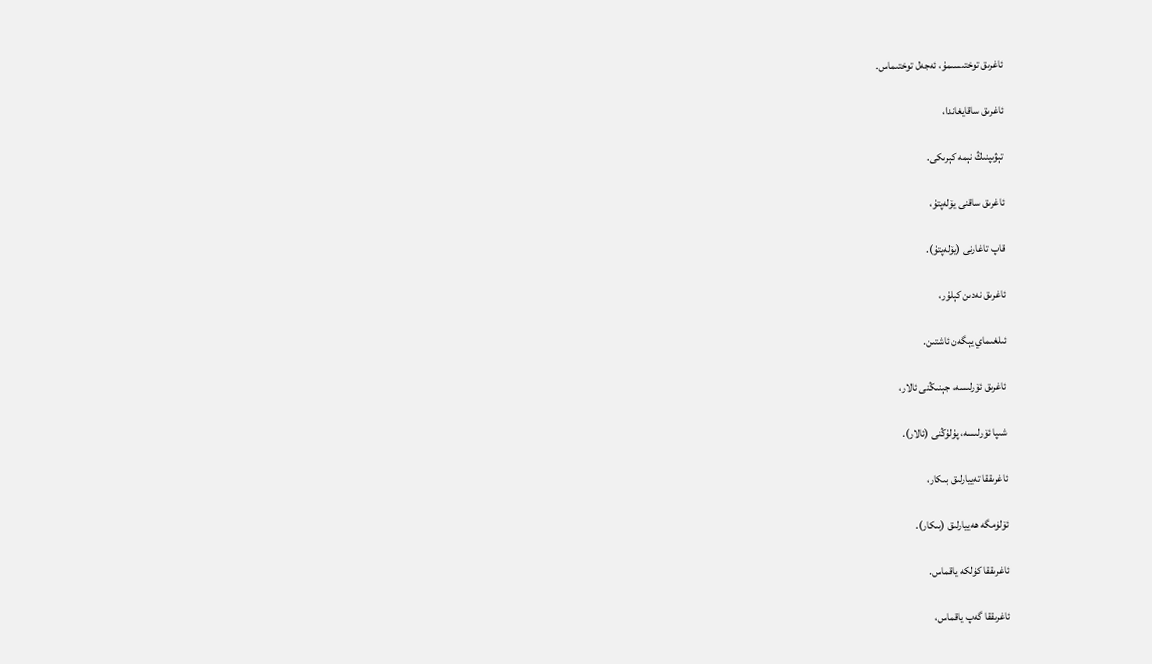ئاغرىق توختىسىمۇ، ئەجەل توختىماس.

ئاغرىق ساقايغاندا،

تېۋىپنىڭ نېمە كېرىكى.

ئاغرىق ساقنى يۆلەپتۇ،

قاپ تاغارنى (يۆلەپتۇ).

ئاغرىق نەدىن كېلۇر،

ئىلغىماي يېگەن ئاشتىن.

ئاغرىق ئۆرلىسە، جېنىڭنى ئالار،

شىپا ئۆرلىسە، پۇلۇڭنى (ئالار).

ئاغرىققا تەييارلىق بىكار،

ئۆلۈمگە ھەييارلىق (بىكار).

ئاغرىققا كۈلكە ياقماس.

ئاغرىققا گەپ ياقماس،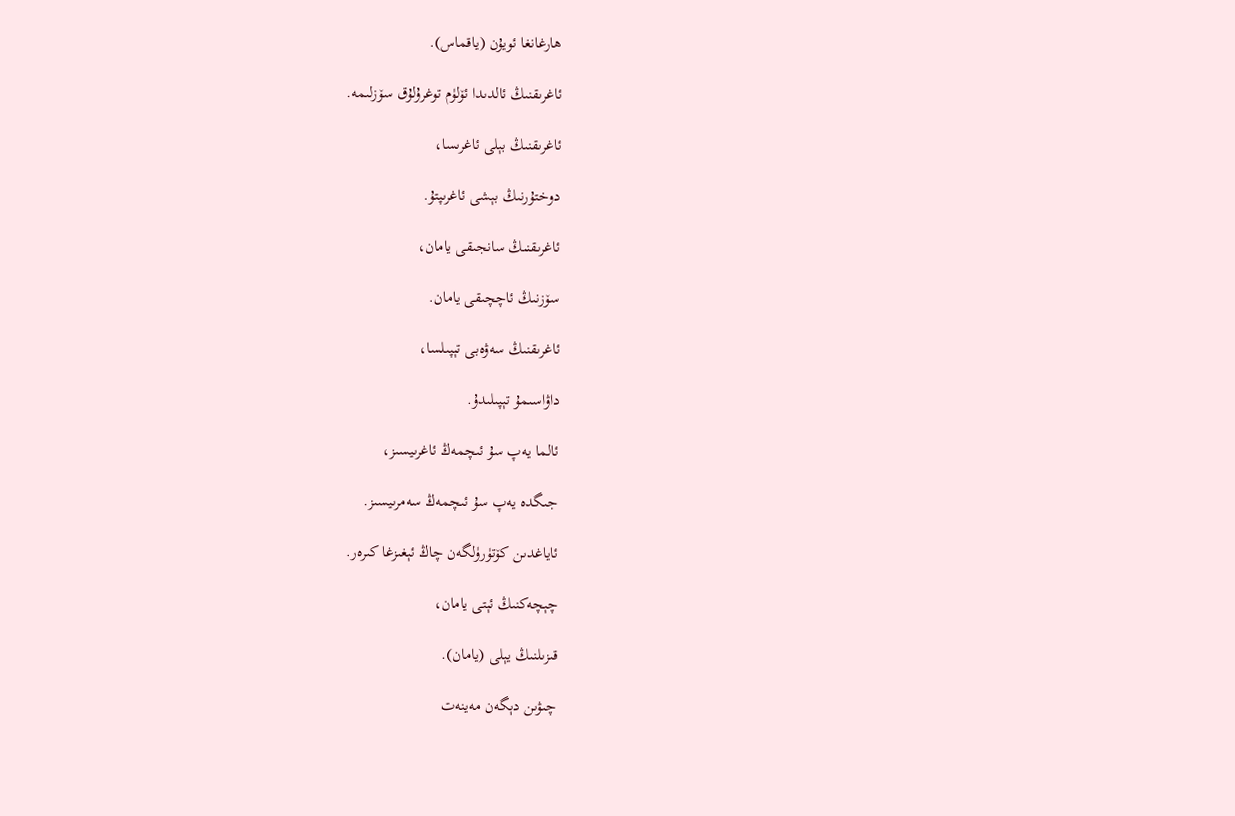ھارغانغا ئويۇن (ياقماس).

ئاغرىقنىڭ ئالدىدا ئۆلۈم توغرۇلۇق سۆزلىمە.

ئاغرىقنىڭ بېلى ئاغرىسا،

دوختۇرنىڭ بېشى ئاغرىپتۇ.

ئاغرىقنىڭ سانجىقى يامان،

سۆزنىڭ ئاچچىقى يامان.

ئاغرىقنىڭ سەۋەبى تېپىلسا،

داۋاسىمۇ تېپىلىدۇ.

ئالما يەپ سۇ ئىچمەڭ ئاغرىيسىز،

جىگدە يەپ سۇ ئىچمەڭ سەمرىيسىز.

ئاياغدىن كۆتۈرۈلگەن چاڭ ئېغىزغا كىرەر.

چېچەكنىڭ ئېتى يامان،

قىزىلنىڭ يېلى (يامان).

چىۋىن دېگەن مەينەت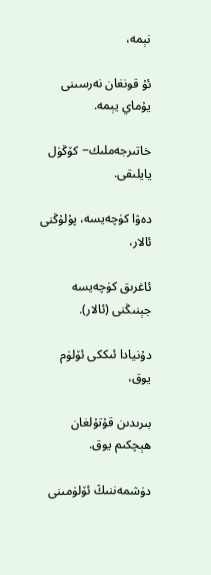نېمە،

ئۇ قونغان نەرسىنى يۇماي يېمە.

خاتىرجەملىك− كۆڭۈل يايلىقى.

دەۋا كۈچەيسە، پۇلۇڭنى ئالار،

ئاغرىق كۈچەيسە جېنىڭنى (ئالار).

دۇنيادا ئىككى ئۆلۈم يوق،

بىرىدىن قۇتۇلغان ھېچكىم يوق.

دۈشمەننىڭ ئۆلۈمىنى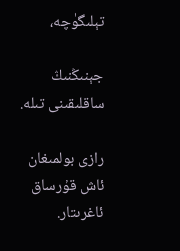تېلىگۈچە،

جېنىڭنىڭ ساقلىقىنى تىلە.

رازى بولمىغان ئاش قۇرساق ئاغرىتار.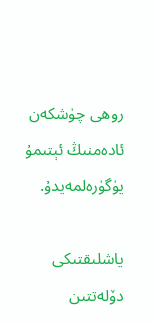روھى چۈشكەن ئادەمنىڭ ئېتىمۇ يۈگۈرەلمەيدۇ.

ياشلىقتىكى دۆلەتتىن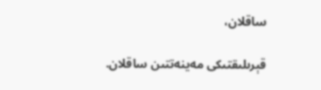ساقلان،

قېرىلىقتىكى مەينەتتىن ساقلان.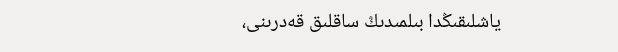ياشلىقىڭدا بىلمىدىڭ ساقلىق قەدرىنى،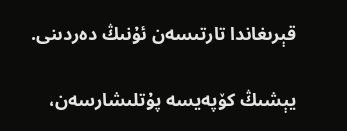قېرىغاندا تارتىسەن ئۇنىڭ دەردىنى.

يېشىڭ كۆپەيسە پۇتلىشارسەن،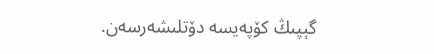گېپىڭ كۆپەيسە دۆتلىشەرسەن.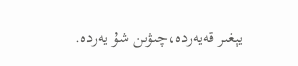يېغىر قەيەردە،چىۋىن شۇ يەردە.